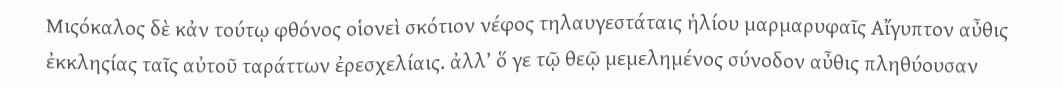Μιςόκαλος δὲ κἀν τούτῳ φθόνος οἱονεὶ σκότιον νέφος τηλαυγεστάταις ἡλίου μαρμαρυφαῖς Αἴγυπτον αὖθις ἐκκληςίας ταῖς αὐτοῦ ταράττων ἐρεσχελίαις. ἀλλ’ ὅ γε τῷ θεῷ μεμελημένος σύνοδον αὖθις πληθύουσαν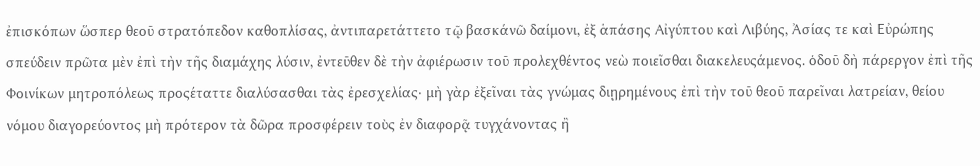ἐπισκόπων ὥσπερ θεοῦ στρατόπεδον καθοπλίσας, ἀντιπαρετάττετο τῷ βασκάνῶ δαίμονι, ἐξ ἁπάσης Αἰγύπτου καὶ Λιβύης, Ἀσίας τε καὶ Εὐρώπης σπεύδειν πρῶτα μὲν ἐπὶ τὴν τῆς διαμάχης λύσιν, ἐντεῦθεν δὲ τὴν ἀφιέρωσιν τοῦ προλεχθέντος νεὼ ποιεῖσθαι διακελευςάμενος. ὁδοῦ δὴ πάρεργον ἐπὶ τῆς Φοινίκων μητροπόλεως προςέταττε διαλύσασθαι τὰς ἐρεσχελίας· μὴ γὰρ ἐξεῖναι τὰς γνώμας διῃρημένους ἐπὶ τὴν τοῦ θεοῦ παρεῖναι λατρείαν, θείου νόμου διαγορεύοντος μὴ πρότερον τὰ δῶρα προσφέρειν τοὺς ἐν διαφορᾷ τυγχάνοντας ἢ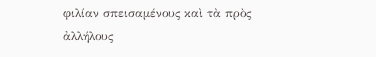φιλίαν σπεισαμένους καὶ τὰ πρὸς ἀλλήλους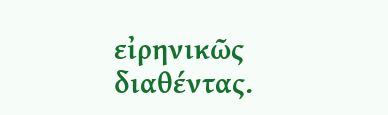εἰρηνικῶς διαθέντας.